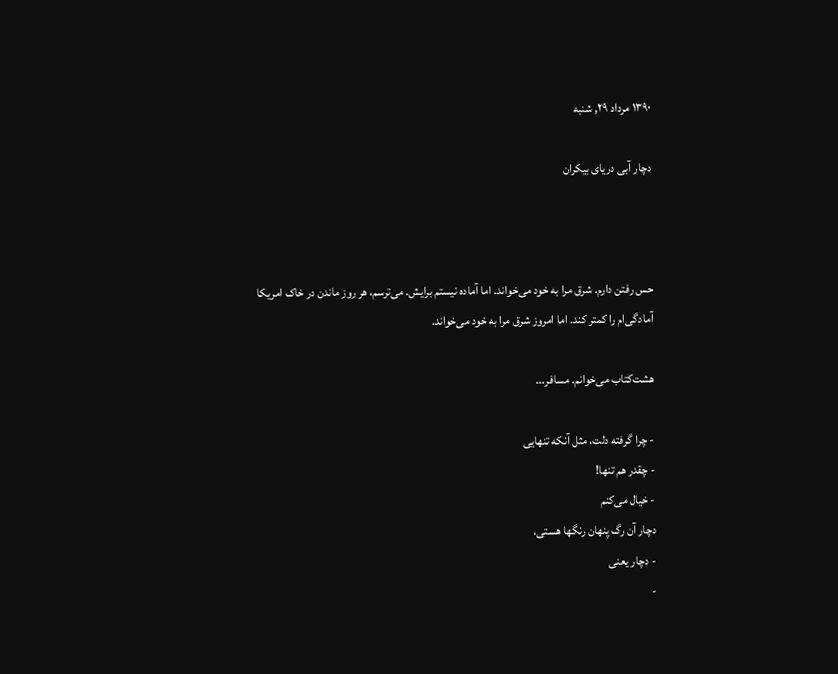۱۳۹۰ مرداد ۲۹, شنبه

دچار آبی دریای بیکران



حس رفتن دارم. شرق مرا به خود می‌خواند. اما آماده نیستم برایش. می‌ترسم، هر روز ماندن در خاک امریکا آمادگی‌ام را کمتر کند. اما امروز شرق مرا به خود می‌خواند.

هشت‌کتاب می‌خوانم. مسافر...

- چرا گرفته دلت، مثل آنکه تنهایی
- چقدر هم تنها!
- خیال می‌کنم
دچار آن رگ پنهان رنگها هستی.
- دچار یعنی
-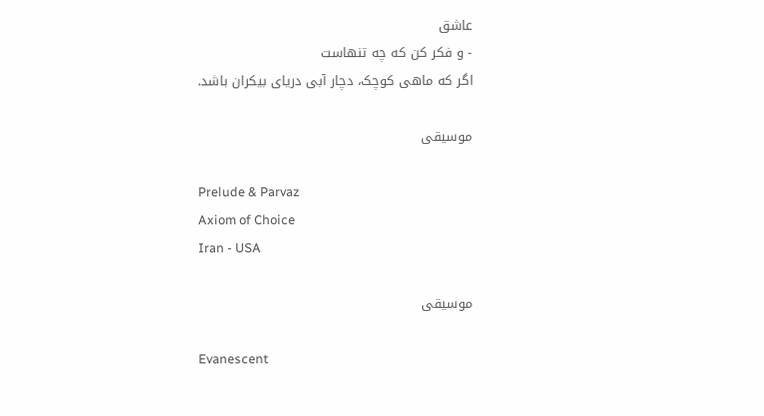عاشق
- و فکر کن که چه تنهاست
اگر که ماهی کوچک، دچار آبی دریای بیکران باشد.

موسیقی

Prelude & Parvaz
Axiom of Choice
Iran - USA

موسیقی

Evanescent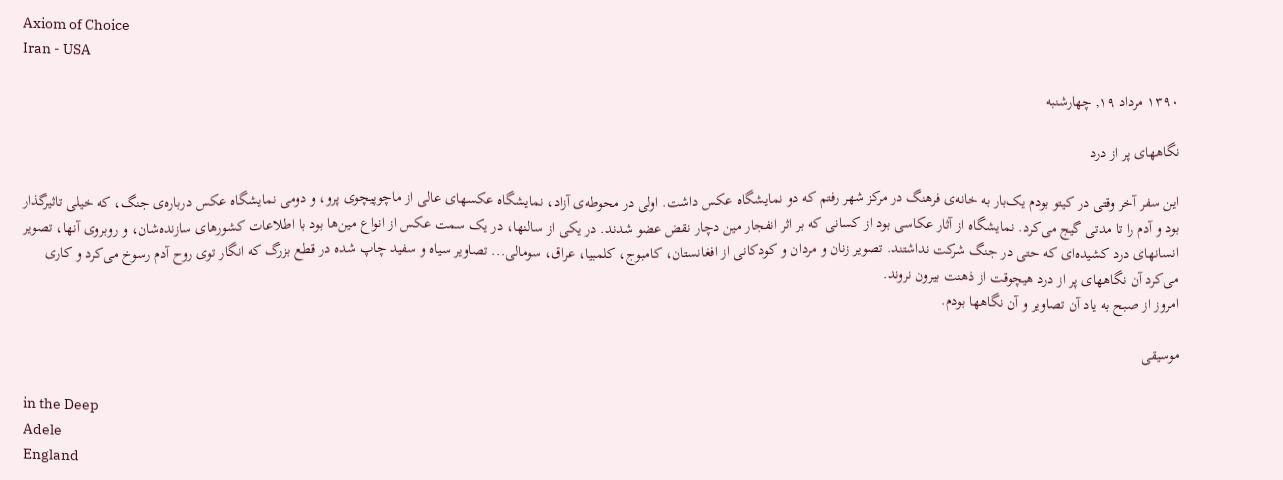Axiom of Choice
Iran - USA

۱۳۹۰ مرداد ۱۹, چهارشنبه

نگاههای پر از درد

این سفر آخر وقتی در کیتو بودم یک‌بار به خانه‌ی فرهنگ در مرکز شهر رفتم که دو نمایشگاه عکس داشت. اولی در محوطه‌ی آزاد، نمایشگاه عکسهای عالی از ماچوپیچوی پرو، و دومی نمایشگاه عکس درباره‌ی جنگ، که خیلی تاثیرگذار بود و آدم را تا مدتی گیج می‌کرد. نمایشگاه از آثار عکاسی بود از کسانی که بر اثر انفجار مین دچار نقض عضو شدند. در یکی از سالنها، در یک سمت عکس از انواع مین‌ها بود با اطلاعات کشورهای سازنده‌شان، و روبروی آنها، تصویر انسانهای درد کشیده‌ای که حتی در جنگ شرکت نداشتند. تصویر زنان و مردان و کودکانی از افغانستان، کامبوج، کلمبیا، عراق، سومالی... تصاویر سیاه و سفید چاپ شده در قطع بزرگ که انگار توی روح آدم رسوخ می‌کرد و کاری می‌کرد آن نگاههای پر از درد هیچوقت از ذهنت بیرون نروند.
امروز از صبح به یاد آن تصاویر و آن نگاهها بودم.

موسیقی

in the Deep
Adele
England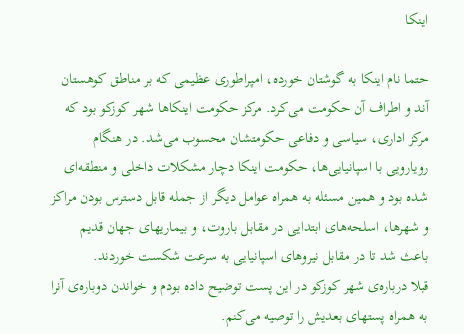اینکا

حتما نام اینکا به گوشتان خورده، امپراطوری عظیمی که بر مناطق کوهستان آند و اطراف آن حکومت می‌کرد. مرکز حکومت اینکاها شهر کوزکو بود که مرکز اداری، سیاسی و دفاعی حکومتشان محسوب می‌شد. در هنگام رویارویی با اسپانیایی‌ها، حکومت اینکا دچار مشکلات داخلی و منطقه‌ای شده بود و همین مسئله به همراه عوامل دیگر از جمله قابل دسترس بودن مراکز و شهرها، اسلحه‌های ابتدایی در مقابل باروت، و بیماریهای جهان قدیم باعث شد تا در مقابل نیروهای اسپانیایی به سرعت شکست خوردند.
قبلا درباره‌ی شهر کوزکو در این پست توضیح داده بودم و خواندن دوباره‌ی آنرا به همراه پستهای بعدیش را توصیه می‌کنم.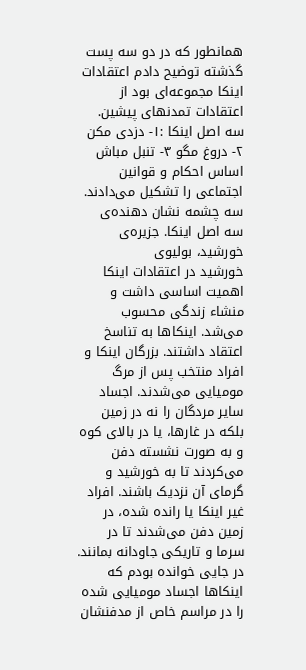همانطور که در دو سه پست گذشته توضیح دادم اعتقادات اینکا مجموعه‌ای بود از اعتقادات تمدنهای پیشین. سه اصل اینکا :۱- دزدی مکن ۲- دروغ مگو ۳- تنبل مباش اساس احکام و قوانین اجتماعی را تشکیل می‌دادند.
سه چشمه نشان دهنده‌ی سه اصل اینکا. جزیره‌ی خورشید، بولیوی
خورشید در اعتقادات اینکا اهمیت اساسی داشت و منشاء زندگی محسوب می‌شد. اینکاها به تناسخ اعتقاد داشتند. بزرگان اینکا و افراد منتخب پس از مرگ مومیایی می‌شدند. اجساد سایر مردگان را نه در زمین بلکه در غارها، یا در بالای کوه و به صورت نشسته دفن می‌کردند تا به خورشید و گرمای آن نزدیک باشند. افراد غیر اینکا یا رانده شده، در زمین دفن می‌شدند تا در سرما و تاریکی جاودانه بمانند. در جایی خوانده بودم که اینکاها اجساد مومیایی شده را در مراسم خاص از مدفنشان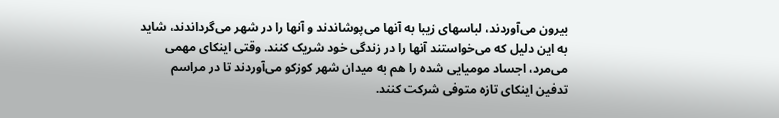بیرون می‌آوردند، لباسهای زیبا به آنها می‌پوشاندند و آنها را در شهر می‌گرداندند، شاید به این دلیل که می‌خواستند آنها را در زندگی خود شریک کنند. وقتی اینکای مهمی می‌مرد، اجساد مومیایی شده را هم به میدان شهر کوزکو می‌آوردند تا در مراسم تدفین اینکای تازه متوفی شرکت کنند.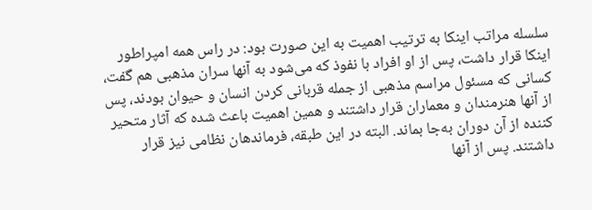سلسله مراتب اینکا به ترتیب اهمیت به این صورت بود: در راس همه امپراطور اینکا قرار داشت، پس از او افراد با نفوذ که می‌شود به آنها سران مذهبی هم گفت، کسانی که مسئول مراسم مذهبی از جمله قربانی کردن انسان و حیوان بودند، پس از آنها هنرمندان و معماران قرار داشتند و همین اهمیت باعث شده که آثار متحیر کننده از آن دوران به‌جا بماند. البته در این طبقه، فرماندهان نظامی نیز قرار داشتند. پس از آنها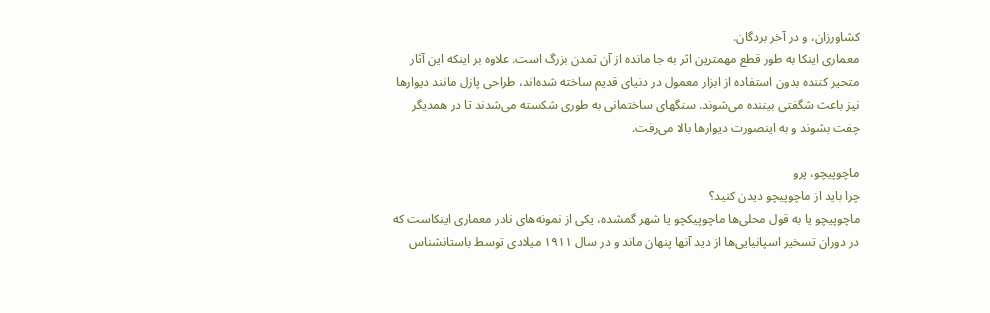کشاورزان، و در آخر بردگان.
معماری اینکا به طور قطع مهمترین اثر به جا مانده از آن تمدن بزرگ است. علاوه بر اینکه این آثار متحیر کننده بدون استفاده از ابزار معمول در دنیای قدیم ساخته شده‌اند، طراحی پازل مانند دیوارها نیز باعث شگفتی بیننده می‌شوند. سنگهای ساختمانی به طوری شکسته می‌شدند تا در همدیگر چفت بشوند و به اینصورت دیوارها بالا می‌رفت.

ماچوپیچو، پرو
چرا باید از ماچوپیچو دیدن کنید؟
ماچوپیچو یا به قول محلی‌ها ماچوپیکچو یا شهر گمشده، یکی از نمونه‌های نادر معماری اینکاست که در دوران تسخیر اسپانیایی‌ها از دید آنها پنهان ماند و در سال ۱۹۱۱ میلادی توسط باستانشناس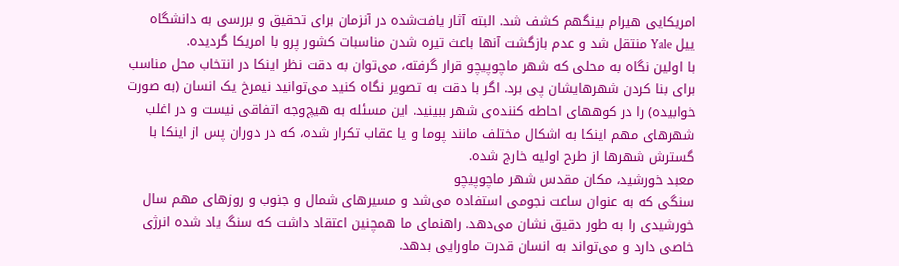امریکایی هیرام بینگهم کشف شد. البته آثار یافت‌شده در آنزمان برای تحقیق و بررسی به دانشگاه ییل Yale منتقل شد و عدم بازگشت آنها باعث تیره شدن مناسبات کشور پرو با امریکا گردیده.
با اولین نگاه به محلی که شهر ماچوپیچو قرار گرفته، می‌توان به دقت نظر اینکا در انتخاب محل مناسب برای بنا کردن شهرهایشان پی برد. اگر با دقت به تصویر نگاه کنید می‌توانید نیمرخ یک انسان (به صورت خوابیده) را در کوههای احاطه کننده‌ی شهر ببینید. این مسئله به هیچ‌وجه اتفاقی نیست و در اغلب شهرهای مهم اینکا به اشکال مختلف مانند پوما و یا عقاب تکرار شده، که در دوران پس از اینکا با گسترش شهرها از طرح اولیه خارج شده.
معبد خورشید، مکان مقدس شهر ماچوپیچو
سنگی که به عنوان ساعت نجومی استفاده می‌شد و مسیرهای شمال و جنوب و روزهای مهم سال خورشیدی را به طور دقیق نشان می‌دهد. راهنمای ما همچنین اعتقاد داشت که سنگ یاد شده انرژی خاصی دارد و می‌تواند به انسان قدرت ماورایی بدهد.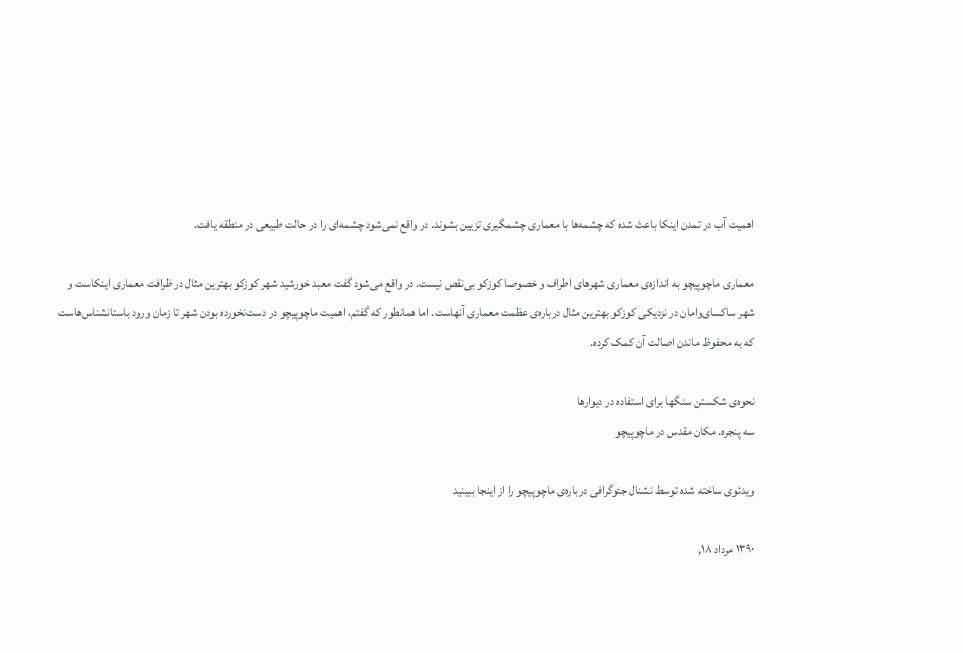اهمیت آب در تمدن اینکا باعث شده که چشمه‌ها با معماری چشمگیری تزیین بشوند. در واقع نمی‌شود چشمه‌ای را در حالت طبیعی در منطقه یافت.

معماری ماچوپیچو به اندازه‌ی معماری شهرهای اطراف و خصوصا کوزکو بی‌نقص نیست. در واقع می‌شود گفت معبد خورشید شهر کوزکو بهترین مثال در ظرافت معماری اینکاست و شهر ساکسای‌وامان در نزدیکی کوزکو بهترین مثال درباره‌ی عظمت معماری آنهاست. اما همانطور که گفتم، اهمیت ماچوپیچو در دست‌نخورده بودن شهر تا زمان ورود باستانشناس‌هاست که به محفوظ ماندن اصالت آن کمک کرده.

نحوه‌ی شکستن سنگها برای استفاده در دیوارها
سه پنجره. مکان مقدس در ماچوپیچو

ویدئوی ساخته شده توسط نشنال جئوگرافی درباره‌ی ماچوپیچو را از اینجا ببینید

۱۳۹۰ مرداد ۱۸,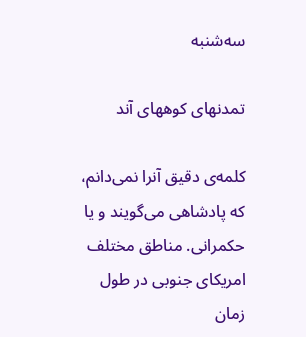سه‌شنبه

تمدنهای کوههای آند

کلمه‌ی دقیق آنرا نمی‌دانم، که پادشاهی می‌گویند و یا حکمرانی. مناطق مختلف امریکای جنوبی در طول زمان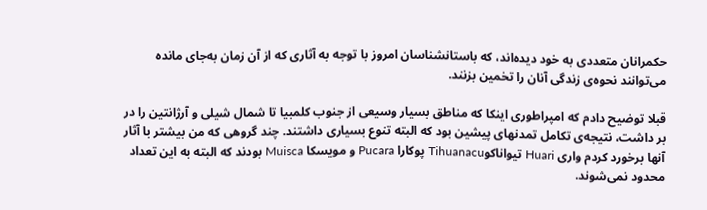حکمرانان متعددی به خود دیده‌اند، که باستانشناسان امروز با توجه به آثاری که از آن زمان به‌جای مانده می‌توانند نحوه‌ی زندگی آنان را تخمین بزنند.

قبلا توضیح دادم که امپراطوری اینکا که مناطق بسیار وسیعی از جنوب کلمبیا تا شمال شیلی و آرژانتین را در بر داشت، نتیجه‌ی تکامل تمدنهای پیشین بود که البته تنوع بسیاری داشتند. چند گروهی که من بیشتر با آثار آنها برخورد کردم واری Huari تیواناکوTihuanacu پوکارا Pucara و مویسکا Muisca بودند که البته به این تعداد محدود نمی‌شوند.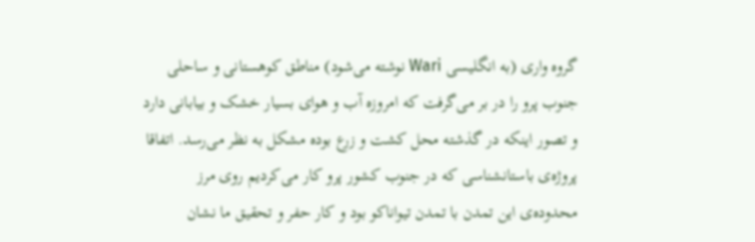گروه واری (به انگلیسی Wari نوشته می‌شود) مناطق کوهستانی و ساحلی جنوب پرو را در بر می‌گرفت که امروزه آب و هوای بسیار خشک و بیابانی دارد و تصور اینکه در گذشته محل کشت و زرع بوده مشکل به نظر می‌رسد. اتفاقا پروژه‌ی باستانشناسی که در جنوب کشور پرو کار می‌کردیم روی مرز محدوده‌ی این تمدن با تمدن تیواناکو بود و کار حفر و تحقیق ما نشان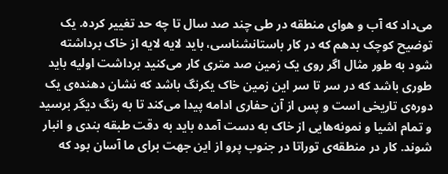می‌داد که آب و هوای منطقه در طی چند صد سال تا چه حد تغییر کرده. یک توضیح کوچک بدهم که در کار باستانشناسی، باید لایه لایه از خاک برداشته شود به طور مثال اگر روی یک زمین صد متری کار می‌کنید برداشت اولیه باید طوری باشد که در سر تا سر این زمین خاک یکرنگ باشد که نشان دهنده‌ی یک دوره‌ی تاریخی است و پس از آن حفاری ادامه پیدا می‌کند تا به رنگ دیگر برسید و تمام اشیا و نمونه‌هایی از خاک به دست آمده باید به دقت طبقه بندی و انبار شوند. کار در منطقه‌ی توراتا در جنوب پرو از این جهت برای ما آسان بود که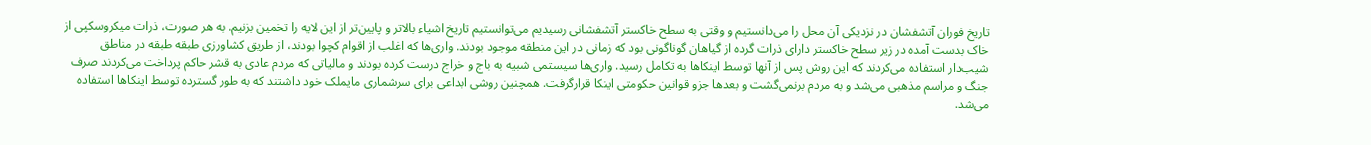تاریخ فوران آتشفشان در نزدیکی آن محل را می‌دانستیم و وقتی به سطح خاکستر آتشفشانی رسیدیم می‌توانستیم تاریخ اشیاء بالاتر و پایین‌تر از این لایه را تخمین بزنیم. به هر صورت، ذرات میکروسکپی از خاک بدست آمده در زیر سطح خاکستر دارای ذرات گرده از گیاهان گوناگونی بود که زمانی در این منطقه موجود بودند. واری‌ها که اغلب از اقوام کچوا بودند، از طریق کشاورزی طبقه طبقه در مناطق شیب‌دار استفاده می‌کردند که این روش پس از آنها توسط اینکاها به تکامل رسید. واری‌ها سیستمی شبیه به باج و خراج درست کرده بودند و مالیاتی که مردم عادی به قشر حاکم پرداخت می‌کردند صرف جنگ و مراسم مذهبی می‌شد و به مردم برنمی‌گشت و بعدها جزو قوانین حکومتی اینکا قرارگرفت. همچنین روشی ابداعی برای سرشماری مایملک خود داشتند که به طور گسترده توسط اینکاها استفاده می‌شد.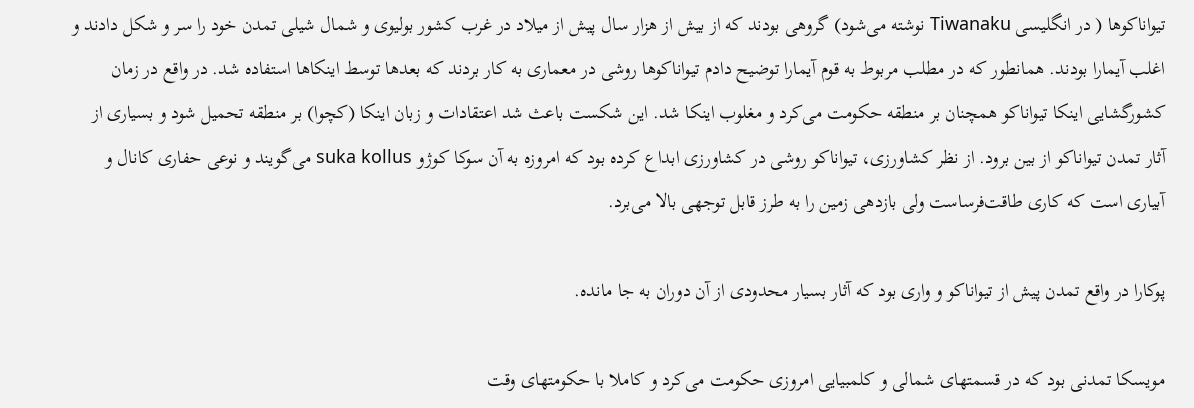تیواناکوها ( در انگلیسی Tiwanaku نوشته می‌شود) گروهی بودند که از بیش از هزار سال پیش از میلاد در غرب کشور بولیوی و شمال شیلی تمدن خود را سر و شکل دادند و اغلب آیمارا بودند. همانطور که در مطلب مربوط به قوم آیمارا توضیح دادم تیواناکوها روشی در معماری به کار بردند که بعدها توسط اینکاها استفاده شد. در واقع در زمان کشورگشایی اینکا تیواناکو همچنان بر منطقه حکومت می‌کرد و مغلوب اینکا شد. این شکست باعث شد اعتقادات و زبان اینکا (کچوا) بر منطقه تحمیل شود و بسیاری از آثار تمدن تیواناکو از بین برود. از نظر کشاورزی، تیواناکو روشی در کشاورزی ابداع کرده بود که امروزه به آن سوکا کوژو suka kollus می‌گویند و نوعی حفاری کانال و آبیاری است که کاری طاقت‌فرساست ولی بازدهی زمین را به طرز قابل توجهی بالا می‌برد.

پوکارا در واقع تمدن پیش از تیواناکو و واری بود که آثار بسیار محدودی از آن دوران به جا مانده.

مویسکا تمدنی بود که در قسمتهای شمالی و کلمبیایی امروزی حکومت می‌کرد و کاملا با حکومتهای وقت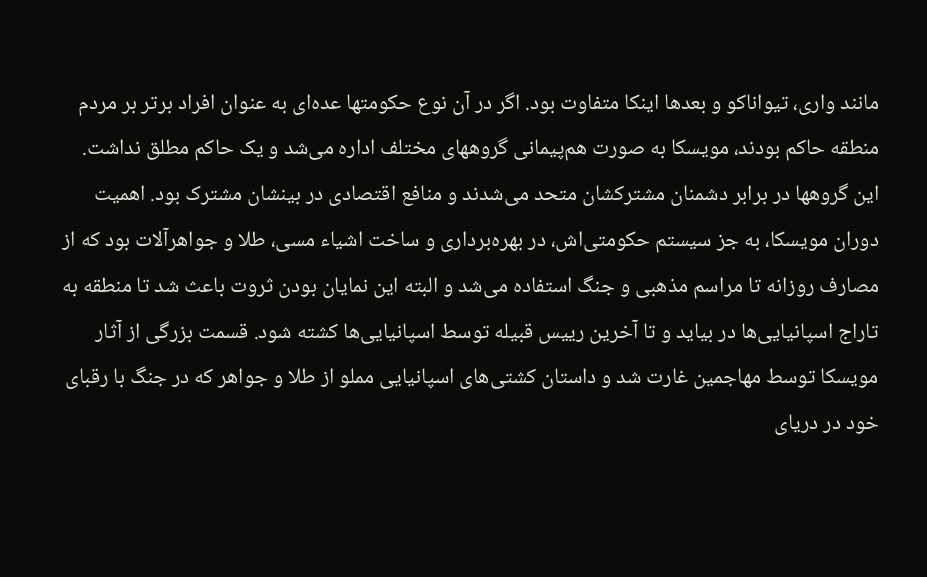مانند واری، تیواناکو و بعدها اینکا متفاوت بود. اگر در آن نوع حکومتها عده‌ای به عنوان افراد برتر بر مردم منطقه حاکم بودند، مویسکا به صورت هم‌پیمانی گروههای مختلف اداره می‌شد و یک حاکم مطلق نداشت. این گروهها در برابر دشمنان مشترکشان متحد می‌شدند و منافع اقتصادی در بینشان مشترک بود. اهمیت دوران مویسکا، به جز سیستم حکومتی‌اش، در بهره‌برداری و ساخت اشیاء مسی، طلا و جواهرآلات بود که از مصارف روزانه تا مراسم مذهبی و جنگ استفاده می‌شد و البته این نمایان بودن ثروت باعث شد تا منطقه به تاراج اسپانیایی‌ها در بیاید و تا آخرین رییس قبیله توسط اسپانیایی‌ها کشته شود. قسمت بزرگی از آثار مویسکا توسط مهاجمین غارت شد و داستان کشتی‌های اسپانیایی مملو از طلا و جواهر که در جنگ با رقبای خود در دریای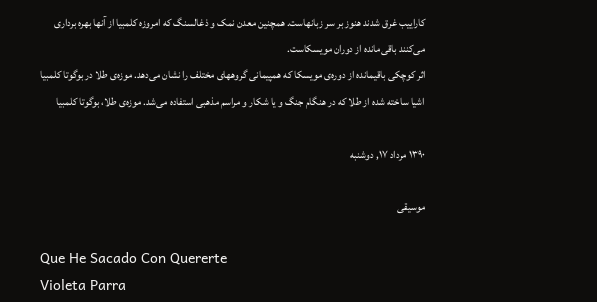کاراییب غرق شدند هنوز بر سر زبانهاست. همچنین معدن نمک و ذغالسنگ که امروزه کلمبیا از آنها بهره برداری می‌کنند باقی‌مانده از دوران مویسکاست.
اثر کوچکی باقیمانده از دوره‌ی مویسکا که همپیمانی گروههای مختلف را نشان می‌دهد. موزه‌ی طلا در بوگوتا کلمبیا
اشیا ساخته شده از طلا که در هنگام جنگ و یا شکار و مراسم مذهبی استفاده می‌شد. موزه‌ی طلا، بوگوتا کلمبیا

۱۳۹۰ مرداد ۱۷, دوشنبه

موسیقی

Que He Sacado Con Quererte
Violeta Parra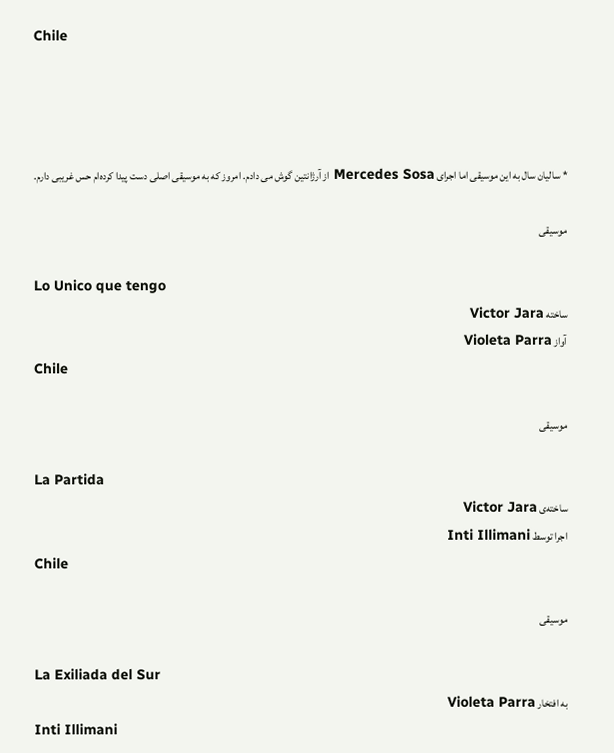Chile




* سالیان سال به این موسیقی اما اجرای Mercedes Sosa از آرژانتین گوش می‌ دادم. امروز که به موسیقی اصلی دست پیدا کرده‌ام حس غریبی دارم.

موسیقی

Lo Unico que tengo
ساخته Victor Jara
آواز Violeta Parra
Chile

موسیقی

La Partida
ساخته‌ی Victor Jara
اجرا توسط Inti Illimani
Chile

موسیقی

La Exiliada del Sur
به افتخار Violeta Parra
Inti Illimani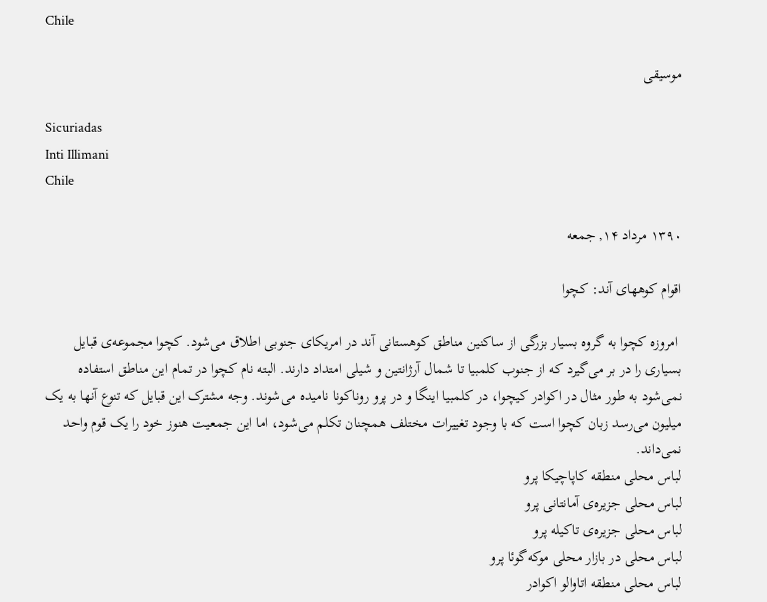Chile

موسیقی

Sicuriadas
Inti Illimani
Chile

۱۳۹۰ مرداد ۱۴, جمعه

اقوام کوههای آند: کچوا

 امروزه کچوا به گروه بسیار بزرگی از ساکنین مناطق کوهستانی آند در امریکای جنوبی اطلاق می‌شود. کچوا مجموعه‌ی قبایل بسیاری را در بر می‌گیرد که از جنوب کلمبیا تا شمال آرژانتین و شیلی امتداد دارند. البته نام کچوا در تمام این مناطق استفاده نمی‌شود به طور مثال در اکوادر کیچوا، در کلمبیا اینگا و در پرو روناکونا نامیده می‌شوند. وجه مشترک این قبایل که تنوع آنها به یک میلیون می‌رسد زبان کچوا است که با وجود تغییرات مختلف همچنان تکلم می‌شود، اما این جمعیت هنوز خود را یک قوم واحد نمی‌داند.
لباس محلی منطقه کاپاچیکا پرو
لباس محلی جزیره‌ی آمانتانی پرو
لباس محلی جزیره‌ی تاکیله پرو
لباس محلی در بازار محلی موکه‌گوئا پرو
لباس محلی منطقه اتاوالو اکوادر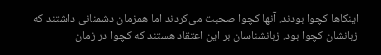اینکاها کچوا بودند. آنها کچوا صحبت می‌کردند اما همزمان دشمنانی داشتند که زبانشان کچوا بود. زبانشناسان بر این اعتقاد هستند که کچوا در زمان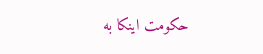حکومت اینکا به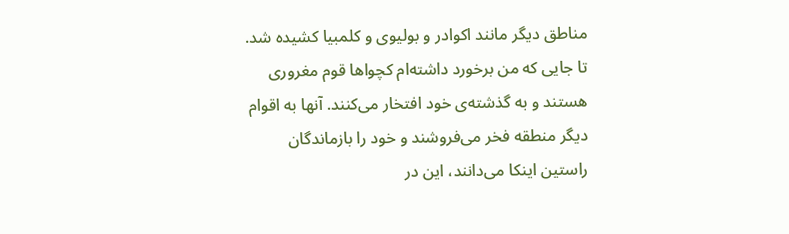مناطق دیگر مانند اکوادر و بولیوی و کلمبیا کشیده شد. تا جایی که من برخورد داشته‌ام کچواها قوم مغروری هستند و به گذشته‌ی خود افتخار می‌کنند. آنها به اقوام دیگر منطقه فخر می‌فروشند و خود را بازماندگان راستین اینکا می‌دانند، این در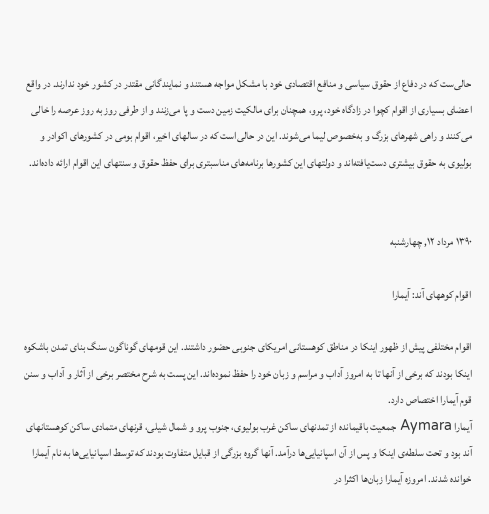حالی‌ست که در دفاع از حقوق سیاسی و منافع اقتصادی خود با مشکل مواجه هستند و نمایندگانی مقتدر در کشور خود ندارند. در واقع اعضای بسیاری از اقوام کچوا در زادگاه خود، پرو، همچنان برای مالکیت زمین دست و پا می‌زنند و از طرفی روز به روز عرصه را خالی می‌کنند و راهی شهرهای بزرگ و به‌خصوص لیما می‌شوند. این در حالی‌است که در سالهای اخیر، اقوام بومی در کشورهای اکوادر و بولیوی به حقوق بیشتری دست‌یافته‌اند و دولتهای این کشورها برنامه‌های مناسبتری برای حفظ حقوق و سنتهای این اقوام ارائه داده‌اند.


۱۳۹۰ مرداد ۱۲, چهارشنبه

اقوام کوههای آند: آیمارا

اقوام مختلفی پیش از ظهور اینکا در مناطق کوهستانی امریکای جنوبی حضور داشتند. این قومهای گوناگون سنگ بنای تمدن باشکوه اینکا بودند که برخی از آنها تا به امروز آداب و مراسم و زبان خود را حفظ نموده‌اند. این پست به شرح مختصر برخی از آثار و آداب و سنن قوم آیمارا اختصاص دارد.
آیمارا Aymara جمعیت باقیمانده از تمدنهای ساکن غرب بولیوی، جنوب پرو و شمال شیلی، قرنهای متمادی ساکن کوهستانهای آند بود و تحت سلطه‌ی اینکا و پس از آن اسپانیایی‌ها درآمد. آنها گروه بزرگی از قبایل متفاوت بودند که توسط اسپانیایی‌ها به نام آیمارا خوانده شدند. امروزه آیمارا زبان‌ها اکثرا در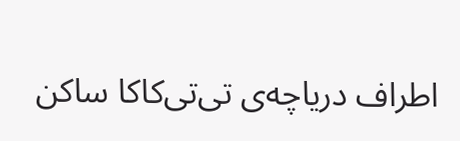اطراف دریاچه‌ی تی‌تی‌کاکا ساکن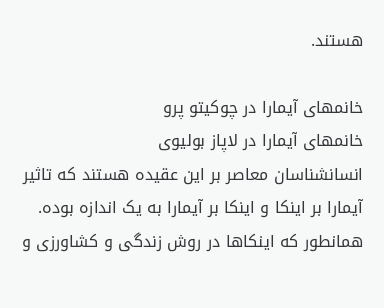هستند.

خانمهای آیمارا در چوکیتو پرو
خانمهای آیمارا در لاپاز بولیوی
انسانشناسان معاصر بر این عقیده هستند که تاثیر آیمارا بر اینکا و اینکا بر آیمارا به یک اندازه بوده. همانطور که اینکاها در روش زندگی و کشاورزی و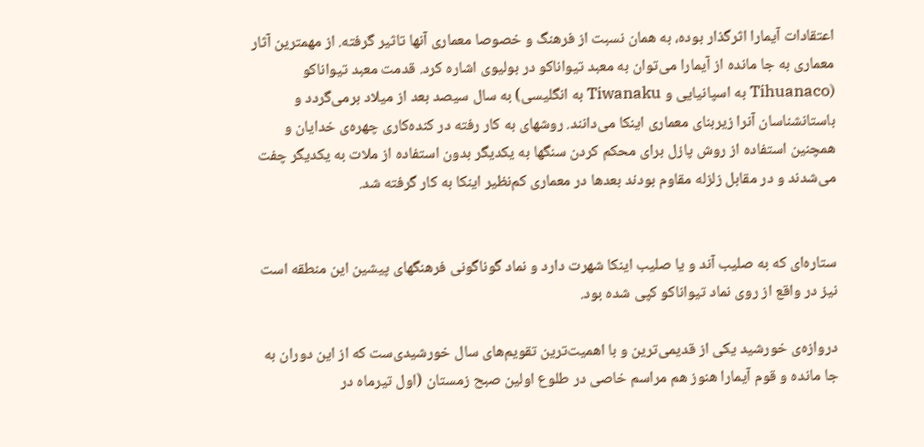اعتقادات آیمارا اثرگذار بوده، به همان نسبت از فرهنگ و خصوصا معماری آنها تاثیر گرفته. از مهمترین آثار معماری به جا مانده از آیمارا می‌توان به معبد تیواناکو در بولیوی اشاره کرد. قدمت معبد تیواناکو (Tihuanaco به اسپانیایی و Tiwanaku به انگلیسی) به سال سیصد بعد از میلاد برمی‌گردد و باستانشناسان آنرا زیربنای معماری اینکا می‌دانند. روشهای به کار رفته در کنده‌کاری چهره‌ی خدایان و همچنین استفاده از روش پازل برای محکم کردن سنگها به یکدیگر بدون استفاده از ملات به یکدیگر چفت می‌شدند و در مقابل زلزله مقاوم بودند بعدها در معماری کم‌نظیر اینکا به کار گرفته شد.


ستاره‌ای که به صلیب آند و یا صلیب اینکا شهرت دارد و نماد گوناگونی فرهنگهای پیشین این منطقه است نیز در واقع از روی نماد تیواناکو کپی شده بود.

دروازه‌ی خورشید یکی از قدیمی‌ترین و با اهمیت‌ترین تقویم‌های سال خورشیدی‌ست که از این دوران به جا مانده و قوم آیمارا هنوز هم مراسم خاصی در طلوع اولین صبح زمستان (اول تیرماه در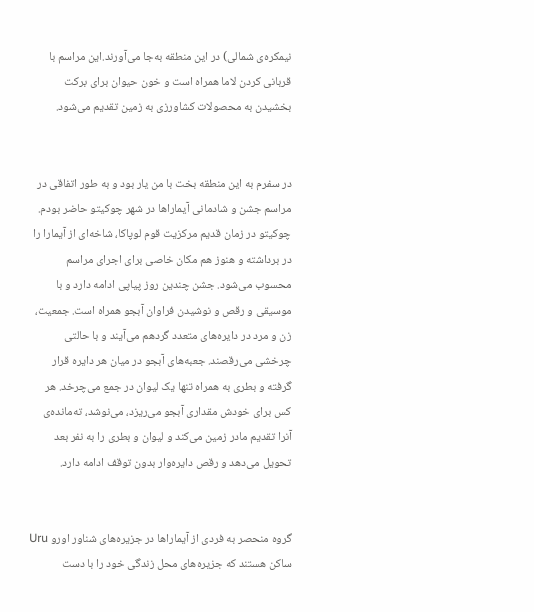نیمکره‌ی شمالی) در این منطقه به‌جا می‌آورند.این مراسم با قربانی کردن لاما همراه است و خون حیوان برای برکت بخشیدن به محصولات کشاورزی به زمین تقدیم می‌شود.


در سفرم به این منطقه بخت با من یار بود و به طور اتفاقی در مراسم جشن و شادمانی آیماراها در شهر چوکیتو حاضر بودم. چوکیتو در زمان قدیم مرکزیت قوم لوپاکا، شاخه‌ای از آیمارا را در برداشته و هنوز هم مکان خاصی برای اجرای مراسم محسوب می‌شود. جشن چندین روز پیاپی ادامه دارد و با موسیقی و رقص و نوشیدن فراوان آبجو همراه است. جمعیت، زن و مرد در دایره‌های متعدد گردهم می‌آیند و با حالتی چرخشی می‌رقصند. جعبه‌های آبجو در میان هر دایره قرار گرفته و بطری به همراه تنها یک لیوان در جمع می‌چرخد. هر کس برای خودش مقداری آبجو می‌ریزد، می‌نوشد، ته‌مانده‌ی آنرا تقدیم مادر زمین می‌کند و لیوان و بطری را به نفر بعد تحویل می‌دهد و رقص دایره‌وار بدون توقف ادامه دارد.


گروه منحصر به فردی از آیماراها در جزیره‌های شناور اورو Uru ساکن هستند که جزیره‌های محل زندگی خود را با دست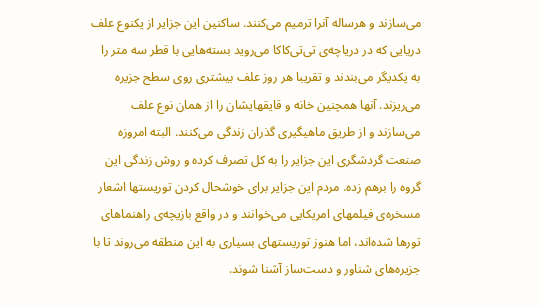می‌سازند و هرساله آنرا ترمیم می‌کنند. ساکنین این جزایر از یکنوع علف دریایی که در دریاچه‌ی تی‌تی‌کاکا می‌روید بسته‌هایی با قطر سه متر را به یکدیگر می‌بندند و تقریبا هر روز علف بیشتری روی سطح جزیره می‌ریزند. آنها همچنین خانه و قایقهایشان را از همان‌ نوع علف می‌سازند و از طریق ماهیگیری گذران زندگی می‌کنند. البته امروزه صنعت گردشگری این جزایر را به کل تصرف کرده و روش زندگی این گروه را برهم زده. مردم این جزایر برای خوشحال کردن توریستها اشعار مسخره‌ی فیلمهای امریکایی می‌خوانند و در واقع بازیچه‌ی راهنماهای تورها شده‌اند، اما هنوز توریستهای بسیاری به این منطقه می‌روند تا با جزیره‌های شناور و دست‌ساز آشنا شوند.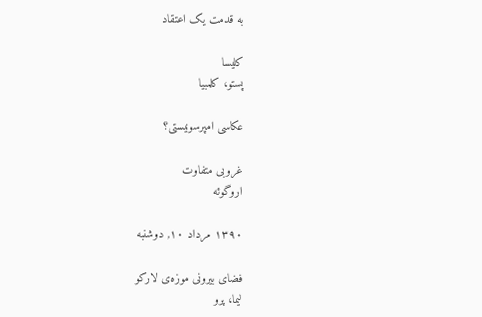به قدمت یک اعتقاد

کلیسا
پستو، کلمبیا

عکاسی امپرسونیستی؟

غروبی متفاوت
اروگوئه

۱۳۹۰ مرداد ۱۰, دوشنبه

فضای بیرونی موزه‌ی لارکو
لیما، پرو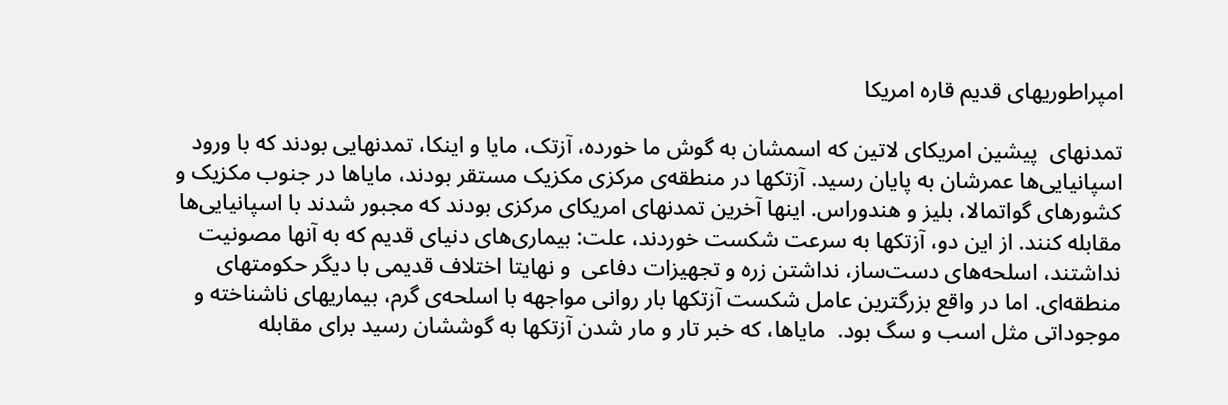امپراطوریهای قدیم قاره امریکا

تمدنهای  پیشین امریکای لاتین که اسمشان به گوش ما خورده، آزتک، مایا و اینکا، تمدنهایی بودند که با ورود اسپانیایی‌ها عمرشان به پایان رسید. آزتکها در منطقه‌ی مرکزی مکزیک مستقر بودند، مایاها در جنوب مکزیک و کشورهای گواتمالا، بلیز و هندوراس. اینها آخرین تمدنهای امریکای مرکزی بودند که مجبور شدند با اسپانیایی‌ها مقابله کنند. از این دو، آزتکها به سرعت شکست خوردند، علت: بیماری‌های دنیای قدیم که به آنها مصونیت نداشتند، اسلحه‌های دست‌ساز، نداشتن زره و تجهیزات دفاعی  و نهایتا اختلاف قدیمی با دیگر حکومتهای منطقه‌ای. اما در واقع بزرگترین عامل شکست آزتکها بار روانی مواجهه با اسلحه‌ی گرم، بیماریهای ناشناخته و موجوداتی مثل اسب و سگ بود.  مایاها، که خبر تار و مار شدن آزتکها به گوششان رسید برای مقابله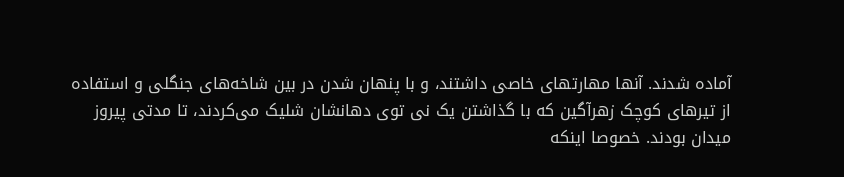آماده شدند. آنها مهارتهای خاصی داشتند، و با پنهان شدن در بین شاخه‌های جنگلی و استفاده از تیرهای کوچک زهرآگین که با گذاشتن یک نی توی دهانشان شلیک می‌کردند، تا مدتی پیروز میدان بودند. خصوصا اینکه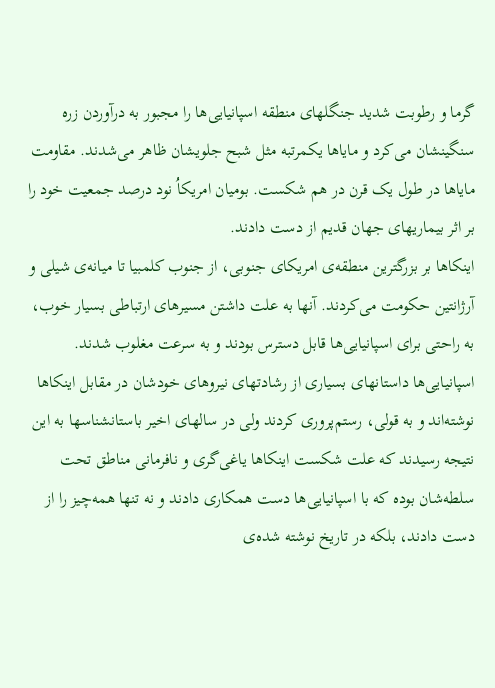گرما و رطوبت شدید جنگلهای منطقه اسپانیایی‌ها را مجبور به درآوردن زره سنگینشان می‌کرد و مایاها یکمرتبه مثل شبح جلویشان ظاهر می‌شدند. مقاومت مایاها در طول یک قرن در هم شکست. بومیان امریکاُ نود درصد جمعیت خود را بر اثر بیماریهای جهان قدیم از دست دادند.
اینکاها بر بزرگترین منطقه‌ی امریکای جنوبی، از جنوب کلمبیا تا میانه‌ی شیلی و آرژانتین حکومت می‌کردند. آنها به علت داشتن مسیرهای ارتباطی بسیار خوب، به راحتی برای اسپانیایی‌ها قابل دسترس بودند و به سرعت مغلوب شدند. اسپانیایی‌ها داستانهای بسیاری از رشادتهای نیروهای خودشان در مقابل اینکاها نوشته‌اند و به قولی، رستم‌پروری کردند ولی در سالهای اخیر باستانشناسها به این نتیجه رسیدند که علت شکست اینکاها یاغی‌گری و نافرمانی مناطق تحت سلطه‌شان بوده که با اسپانیایی‌ها دست همکاری دادند و نه تنها همه‌چیز را از دست دادند، بلکه در تاریخ نوشته شده‌ی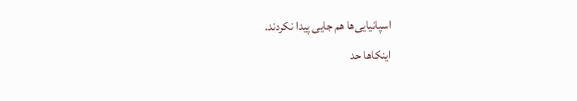اسپانیایی‌ها هم جایی پیدا نکردند.
اینکاها حد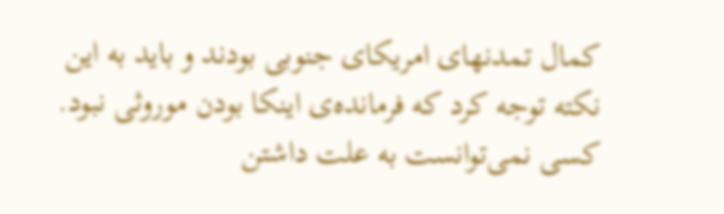کمال تمدنهای امریکای جنوبی بودند و باید به این نکته توجه کرد که فرمانده‌ی اینکا بودن موروثی نبود. کسی نمی‌توانست به علت داشتن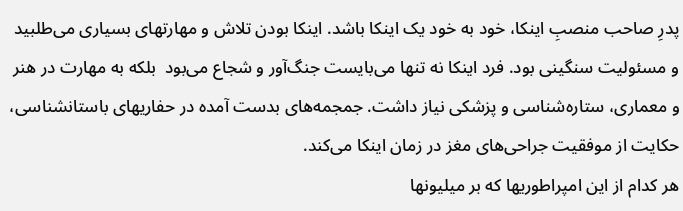پدرِ صاحب منصبِ اینکا، خود به خود یک اینکا باشد. اینکا بودن تلاش و مهارتهای بسیاری می‌طلبید و مسئولیت سنگینی بود. فرد اینکا نه تنها می‌بایست جنگ‌آور و شجاع می‌بود  بلکه به مهارت در هنر و معماری، ستاره‌شناسی و پزشکی نیاز داشت. جمجمه‌های بدست آمده در حفاریهای باستانشناسی، حکایت از موفقیت جراحی‌های مغز در زمان اینکا می‌کند.
هر کدام از این امپراطوریها که بر میلیونها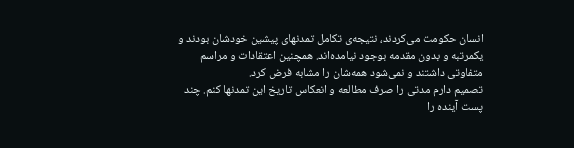انسان حکومت می‌کردند، نتیجه‌ی تکامل تمدنهای پیشین خودشان بودند و یکمرتبه و بدون مقدمه بوجود نیامده‌اند. همچنین اعتقادات و مراسم متفاوتی داشتند و نمی‌شود همه‌شان را مشابه فرض کرد.
تصمیم دارم مدتی را صرف مطالعه و انعکاس تاریخ این تمدنها کنم. چند پست آینده را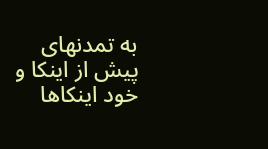به تمدنهای پیش از اینکا و خود اینکاها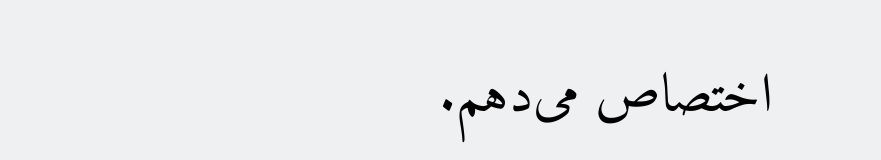اختصاص می‌دهم.